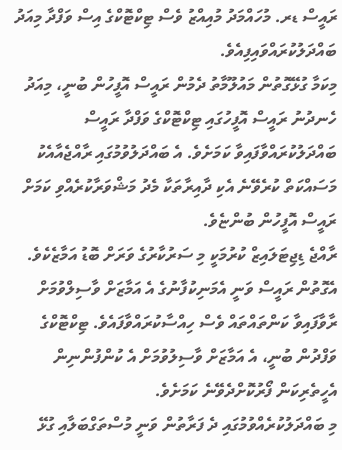ރައީސް ޑރ. މުހައްމަދު މުއިއްޒު ވެސް ޓިކްޓޮކްގެ އިސް ވަފްދާ މިއަދު ބައްދަލުކުރައްވައިފިއެވެ.
މިކަމާ ގުޅޭގޮތުން މައުލޫމާތު ދެމުން ރައީސް އޮފީހުން ބުނީ، މިއަދު ހެނދުނު ރައީސް އޮފީހުގައި ޓިކްޓޮކްގެ ވަފްދާ ރައީސް ބައްދަލުކުރައްވާފައިވާ ކަމަށެވެ. އެ ބައްދަލުވުމުގައި ރާއްޖެއާއެކު މަސައްކަތް ކުރެވޭނެ އެކި ދާއިރާތަކާ މެދު މަޝްވަރާކުރެއްވި ކަމަށް ރައީސް އޮފީހުން ބުންޏެވެ.
ރާއްޖެ ޑިޖިޓަލައިޒް ކުރުމަކީ މި ސަރުކާރުގެ ވަރަށް ބޮޑު އަމާޒެކެވެ. އެގޮތުން ރައީސް ވަނީ އެމަނިކުފާނުގެ އެ އަމާޒަށް ވާސިލްވުމަށް ރާވާފައިވާ ކަންތައްތައް ވެސް ހިއްސާކުރައްވާފައެވެ. ޓިކްޓޮކްގެ ވަފްދުން ބުނީ، އެ އަމާޒަށް ވާސިލުވުމަށް އެ ކުންފުންނިން އެހީތެރިކަން ފޯރުކޮށްދެވޭނެ ކަމަށެވެ.
މި ބައްދަލުކުރެއްވުމުގައި ދެ ފަރާތުން ވަނީ މުސްތަގްބަލާއި ގުޅޭ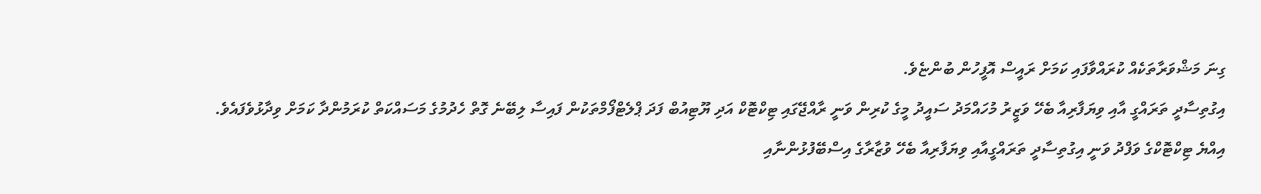ގިނަ މަޝްވަރާތަކެއް ކުރައްވާފައި ކަމަށް ރައީސް އޮފީހުން ބުންޏެވެ.
އިގުތިސާދީ ތަރައްގީ އާއި ވިޔަފާރިއާ ބެހޭ ވަޒީރު މުހައްމަދު ސައީދު މީގެ ކުރިން ވަނީ ރާއްޖޭގައި ޓިކްޓޮކް އަދި ޔޫޓިއުބް ފަދަ ޕްލެޓްފޯމްތަކުން ފައިސާ ލިބޭނެ ގޮތް ހެދުމުގެ މަސައްކަތް ކުރަމުންދާ ކަމަށް ވިދާޅުވެފައެވެ.
އިއްޔެ ޓިކްޓޮކްގެ ވަފްދު ވަނީ އިގުތިސާދީ ތަރައްގީއާއި ވިޔަފާރިއާ ބެހޭ ވުޒާރާގެ އިސްބޭފުޅުންނާއި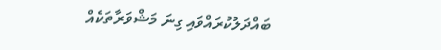ބައްދަލުކުރައްވައި ގިނަ މަޝްވަރާތަކެއް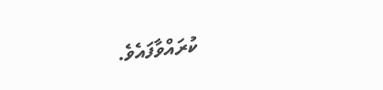ކުރައްވާފައެވެ.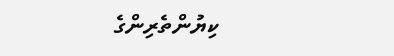ކިޔުންތެރިންގެ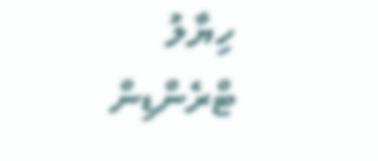ހިޔާލު
ޓްރެންޑިން